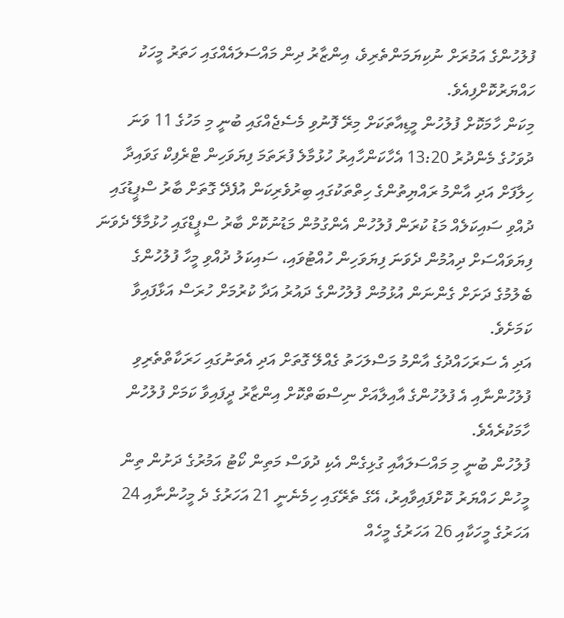ފުލުހުންގެ އަމުރަށް ނުކިޔަމަންތެރިވެ، އިންޒާރު ދިން މައްސަލައެއްގައި ހަތަރު މީހަކު ހައްޔަރުކޮށްފިއެވެ.
މިކަން ހާމަކޮށް ފުލުހުން މީޑިއާތަކަށް މިރޭ ފޮނުވި މެސެޖެއްގައި ބުނީ މި މަހުގެ 11 ވަނަ ދުވަހުގެ މެންދުރު 13:20 އެހާކަންހާއިރު ހުޅުމާލެ ފުރަތަމަ ފިޔަވަހިން ޓްރެފިކް ގަވައިދާ ހިލާފަށް އަދި އާންމު ރައްޔިތުންގެ ހިތްތަކުގައި ބިރުވެރިކަން އުފެދޭ ގޮތަށް ބާރު ސްޕީޑުގައި ދުއްވި ސައިކަލެއް މަޑު ކުރަން ފުލުހުން އެންގުމުން މަޑުނުކޮށް ބާރު ސްޕީޑްގައި ހުޅުމާލޭ ދެވަނަ ފިޔަވައްސަށް ދިއުމުން ދެވަނަ ފިޔަވަހިން ހުއްޓުވައި، ސައިކަލު ދުއްވި މީހާ ފުލުހުންގެ ބެލުމުގެ ދަށަށް ގެންނަން އުޅުމުން ފުލުހުންގެ ދައުރު އަދާ ކުރުމަށް ހުރަސް އަޅާފައިވާ ކަމަށެވެ.
އަދި އެ ސަރަހައްދުގެ އާންމު މަސްލަހަތު ގެއްލޭ ގޮތަށް އަދި އެތަނުގައި ހަރަކާތްތެރިވި ފުލުހުންނާއި އެ ފުލުހުންގެ އާއިލާއަށް ނިސްބަތްކޮށް އިންޒާރު ދީފައިވާ ކަމަށް ފުލުހުން ހާމަކުރެއެވެ.
ފުލުހުން ބުނީ މި މައްސަލައާއި ގުޅިގެން އެކި ދުވަސް މަތިން ކޯޓު އަމުރުގެ ދަށުން ތިން މީހުން ހައްޔަރު ކޮށްފައިވާއިރު، އޭގެ ތެރޭގައި ހިމެނެނީ 21 އަހަރުގެ ދެ މީހުންނާއި 24 އަހަރުގެ މީހަކާއި 26 އަހަރުގެ މީހެއް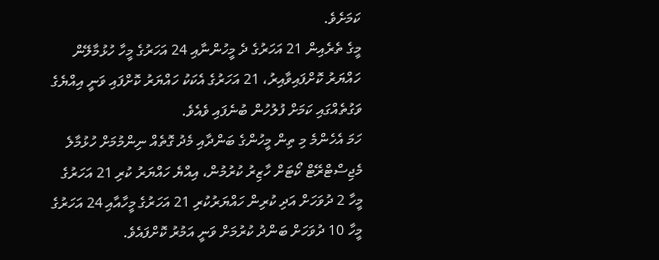ކަމަށެވެ.
މީގެ ތެރެއިން 21 އަހަރުގެ ދެ މީހުންނާއި 24 އަހަރުގެ މީހާ ހުޅުމާލޭން ހައްޔަރު ކޮށްފައިވާއިރު، 21 އަހަރުގެ އެކަކު ހައްޔަރު ކޮށްފައި ވަނީ އިއްޔެގެ ވަގުތެއްގައި ކަމަށް ފުލުހުން ބުނެފައި ވެއެވެ.
ހަމަ އެހެންމެ މި ތިން މީހުންގެ ބަންދާއި މެދު ގޮތެއް ނިންމުމަށް ހުޅުމާލެ މެޖިސްޓްރޭޓް ކޯޓަށް ހާޒިރު ކުރުމުން، އިއްޔެ ހައްޔަރު ކުރި 21 އަހަރުގެ މީހާ 2 ދުވަހަށް އަދި ކުރިން ހައްޔަރުކުރި 21 އަހަރުގެ މީހާއާއި 24 އަހަރުގެ މީހާ 10 ދުވަހަށް ބަންދު ކުރުމަށް ވަނީ އަމުރު ކޮށްފައެވެ.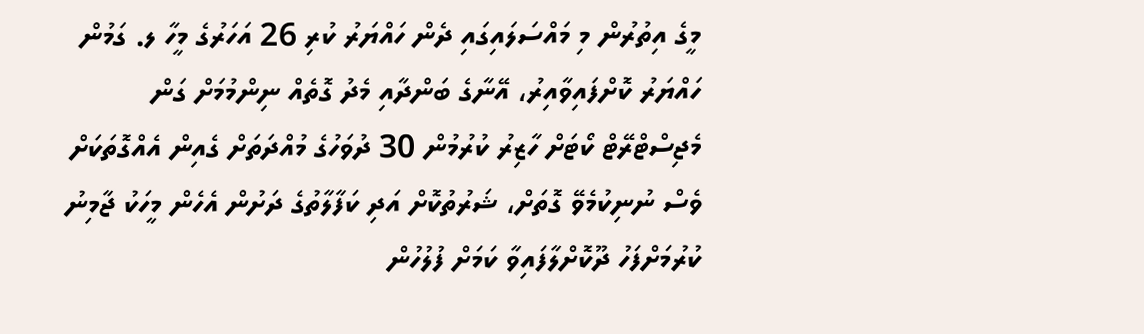މީގެ އިތުރުން މި މައްސަލައިގައި ދެން ހައްޔަރު ކުރި 26 އަހަރުގެ މީހާ ލ. ގަމުން ހައްޔަރު ކޮށްފައިވާއިރު، އޭނާގެ ބަންދާއި މެދު ގޮތެއް ނިންމުމަށް ގަން މެޖިސްޓްރޭޓް ކޯޓަށް ހާޒިރު ކުރުމުން 30 ދުވަހުގެ މުއްދަތަށް ގެއިން އެއްގޮތަކަށް ވެސް ނުނިކުމެވޭ ގޮތަށް، ޝަރުތުކޮށް އަދި ކަފާލާތުގެ ދަށުން އެހެން މީހަކު ޖާމިނު ކުރުމަށްފަހު ދޫކޮށްލާފައިވާ ކަމަށް ފުލުހުން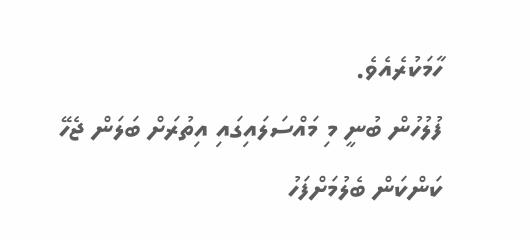ހާމަކުރެއެވެ.
ފުލުހުން ބުނީ މި މައްސަލައިގައި އިތުރަށް ބަލަން ޖެހޭ ކަންކަން ބެލުމަށްފަހު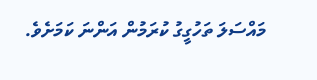މައްސަލަ ތަހުގީގު ކުރަމުން އަންނަ ކަމަށެވެ.